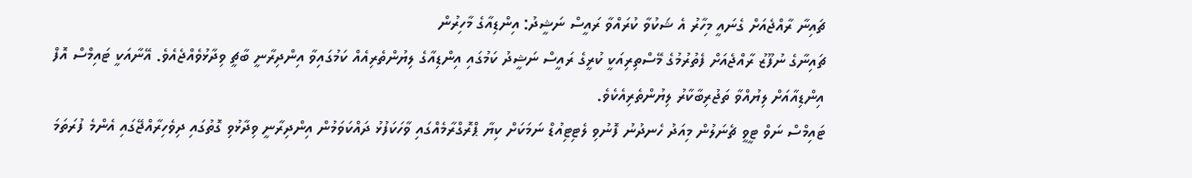ޗައިނާ ރާއްޖެއަށް ގެނައީ މިހާރު އެ ޝަކުވާ ކުރައްވާ ރައީސް ނަޝީދު: އިންޑިއާގެ މާހިރުން
ޗައިނާގެ ނުފޫޒު ރާއްޖެއަށް ފެތުރުމުގެ މޭސްތިރިއަކީ ކުރީގެ ރައީސް ނަޝީދު ކަމުގައި އިންޑިއާގެ ލިޔުންތެރިއެއް ކަމުގައިވާ އިންދިރާނީ ބާޗީ ވިދާޅުވެއްޖެއެވެ. އޭނާއަކީ ޓައިމްސް އޮފް އިންޑިއާއަށް ލިޔުއްވާ ތަޖުރިބާކާރު ލިޔުންތެރިއެކެވެ.
ޓައިމްސް ނަވް ޓީވީ ޗެނަލުން މިއަދު ހެނދުނު ފޮނުވި ލެޓިޓިއުޑް ނަމަކަށް ކިޔާ ޕްރޮގްރާމެއްގައި ވާހަކަފުޅު ދައްކަވަމުން އިންދިރާނީ ވިދާޅުވި ގޮތުގައި ދިވެހިރާއްޖޭގައި އެންމެ ފުރަތަމަ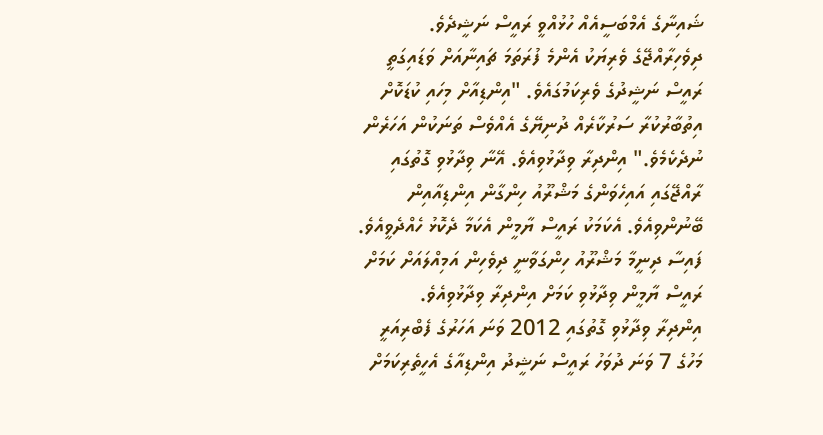ޝައިނާގެ އެމްބަސީއެއް ހުޅުއްވީ ރައީސް ނަޝީދެވެ. ދިވެހިރާއްޖޭގެ ވެރިޔަކު އެންމެ ފުރަތަމަ ޗައިނާއަށް ވަޑައިގަތީ ރައީސް ނަޝީދުގެ ވެރިކަމުގައެވެ. "އިންޑިއާށް މިހައި ކުޑަކޮށް އިތުބާރުކުރާ ސަރުކާރެއް ދުނިޔޭގެ އެއްވެސް ތަނަކުން އަހަރެން ނުދެކެމެވެ." އިންދިރާ ވިދާޅުވިއެވެ. އޭނާ ވިދާޅުވި ގޮތުގައި ރާއްޖޭގައި އައިހެވަންގެ މަޝްރޫއު ހިންގާން އިންޑިއާއިން ބޭނުންވިއެވެ. އެކަމަކު ރައީސް ޔާމީން އެކަމާ ދެކޮޅު ހެއްދެވީއެވެ. ފައިސާ ދިނީމާ މަޝްރޫއު ހިންގަވާނީ ދިވެހިން އަމިއްލައަށް ކަމަށް ރައީސް ޔާމީން ވިދާޅުވި ކަމަށް އިންދިރާ ވިދާޅުވިއެވެ.
އިންދިރާ ވިދާޅުވި ގޮތުގައި 2012 ވަނަ އަހަރުގެ ފެބްރިއަރީ މަހުގެ 7 ވަނަ ދުވަހު ރައީސް ނަޝީދު އިންޑިއާގެ އެހީތެރިކަމަށް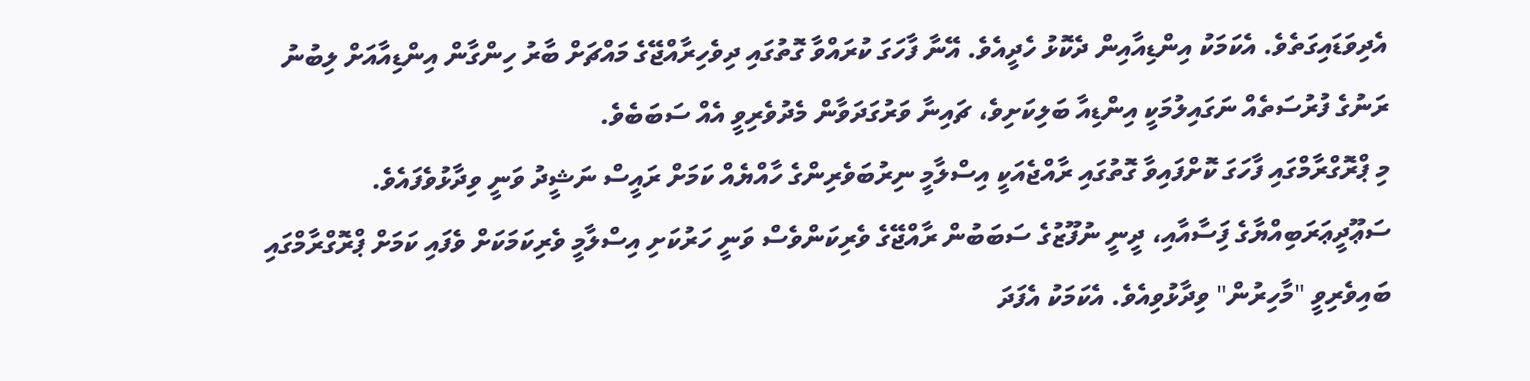އެދިވަޑައިގަތެވެ. އެކަމަކު އިންޑިއާއިން ދެކޮޅު ހެދީއެވެ. އޭނާ ފާހަގަ ކުރައްވާ ގޮތުގައި ދިވެހިރާއްޖޭގެ މައްޗަށް ބާރު ހިންގާން އިންޑިއާއަށް ލިބުނު ރަނުގެ ފުރުސަތެއް ނަގައިލުމަކީ އިންޑިއާ ބަލިކަށިވެ، ޗައިނާ ވަރުގަދަވާން މެދުވެރިވީ އެއް ސަބަބެވެ.
މި ޕްރޮގްރާމްގައި ފާހަގަ ކޮށްފައިވާ ގޮތުގައި ރާއްޖެއަކީ އިސްލާމީ ނިރުބަވެރިންގެ ހާއްޔެއް ކަމަށް ރައީސް ނަޝީދު ވަނީ ވިދާޅުވެފައެވެ. ސަޢޫދީޢަރަބިއްޔާގެ ފަިސާއާއި، ދީނީ ނުފޫޒުގެ ސަބަބުން ރާއްޖޭގެ ވެރިކަންވެސް ވަނީ ހަރުކަށި އިސްލާމީ ވެރިކަމަކަށް ވެފައި ކަމަށް ޕްރޮގްރާމްގައި ބައިވެރިވީ "މާހިރުން" ވިދާޅުވިއެވެ. އެކަމަކު އެފަދަ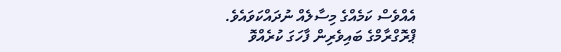އެއްވެސް ކަމެއްގެ މިސާލެއް ނުދައްކަވައެވެ.
ޕްރޮގްރާމްގެ ބައިވެރިން ފާހަގަ ކުރެއްވޮ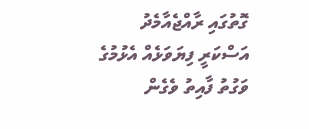ގޮތުގައި ރާއްޖެއާމެދު އަސްކަރީ ފިޔަވަޅެއް އެޅުމުގެ ވަގުތު ފާއިތު ވެގެން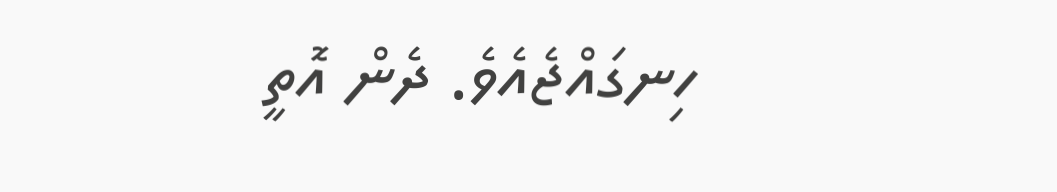ހިނގައްޖެއެވެ. ދެން އޮތީ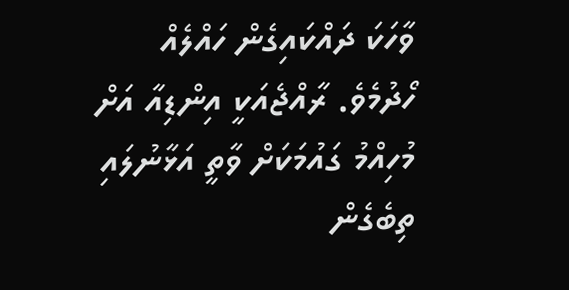ވާހަކަ ދައްކައިގެން ހައްލެއް ހޯދުމެވެ. ރާއްޖެއަކީ އިންޑިއާ އަށް މުހިއްމު ގައުމަކަށް ވާތީ އަޅާނުލައި ތިބެގެން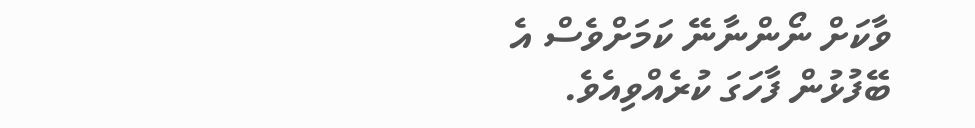ވާކަށް ނޯންނާނޭ ކަމަށްވެސް އެ ބޭފުޅުން ފާހަގަ ކުރެއްވިއެވެ.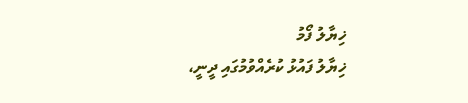ޚިޔާލު ފޯމު
ޚިޔާލު ފައުޅު ކުރެއްވުމުގައި ދީނީ،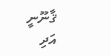ޤާނޫނީ އަދި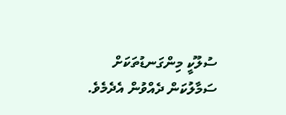ސުލޫކީ މިންގަނޑުތަކަށް ސަމާލުކަން ދެއްވުން އެދެމެވެ.